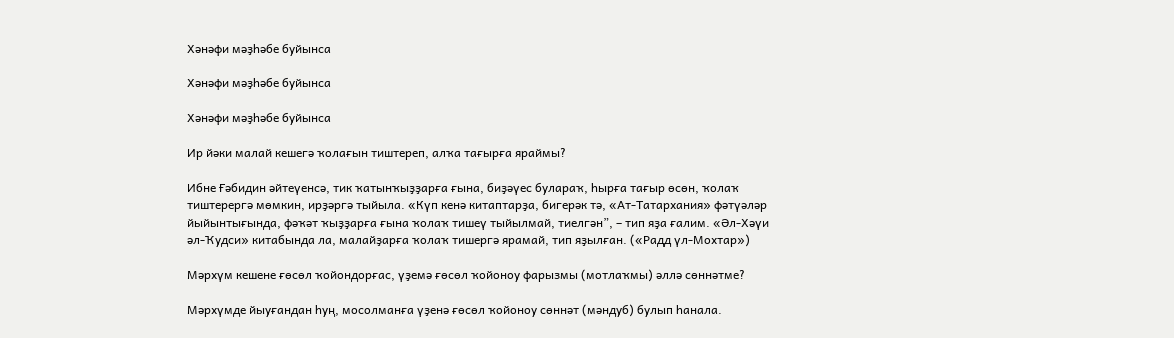Хәнәфи мәҙһәбе буйынса

Хәнәфи мәҙһәбе буйынса

Хәнәфи мәҙһәбе буйынса

Ир йәки малай кешегә ҡолағын тиштереп, алҡа тағырға яраймы?

Ибне Ғәбидин әйтеүенсә, тик ҡатынҡыҙҙарға ғына, биҙәүес булараҡ, һырға тағыр өсөн, ҡолаҡ тиштерергә мөмкин, ирҙәргә тыйыла. «Күп кенә китаптарҙа, бигерәк тә, «Ат-Татархания» фәтүәләр йыйынтығында, фәҡәт ҡыҙҙарға ғына ҡолаҡ тишеү тыйылмай, тиелгән”, – тип яҙа ғалим. «Әл-Хәүи әл-Ҡудси» китабында ла, малайҙарға ҡолаҡ тишергә ярамай, тип яҙылған. («Радд үл-Мохтар»)

Мәрхүм кешене ғөсөл ҡойондорғас, үҙемә ғөсөл ҡойоноу фарызмы (мотлаҡмы) әллә сөннәтме?

Мәрхүмде йыуғандан һуң, мосолманға үҙенә ғөсөл ҡойоноу сөннәт (мәндуб) булып һанала.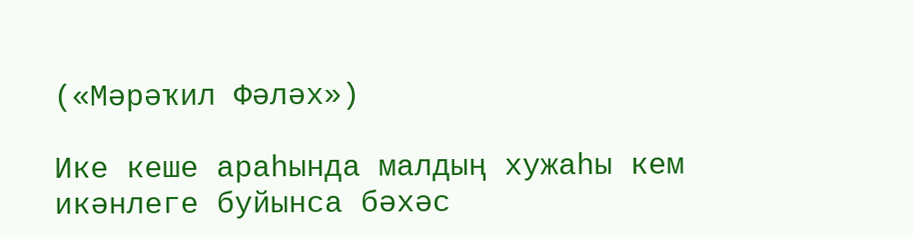(«Мәрәҡил Фәләх»)

Ике кеше араһында малдың хужаһы кем икәнлеге буйынса бәхәс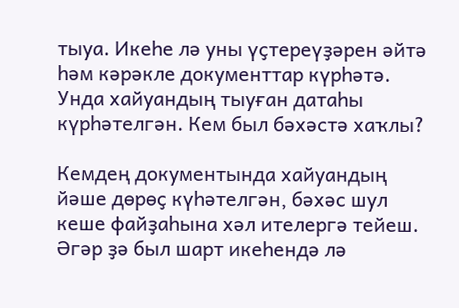тыуа. Икеһе лә уны үҫтереүҙәрен әйтә һәм кәрәкле документтар күрһәтә. Унда хайуандың тыуған датаһы күрһәтелгән. Кем был бәхәстә хаҡлы?

Кемдең документында хайуандың йәше дөрөҫ күһәтелгән, бәхәс шул кеше файҙаһына хәл ителергә тейеш. Әгәр ҙә был шарт икеһендә лә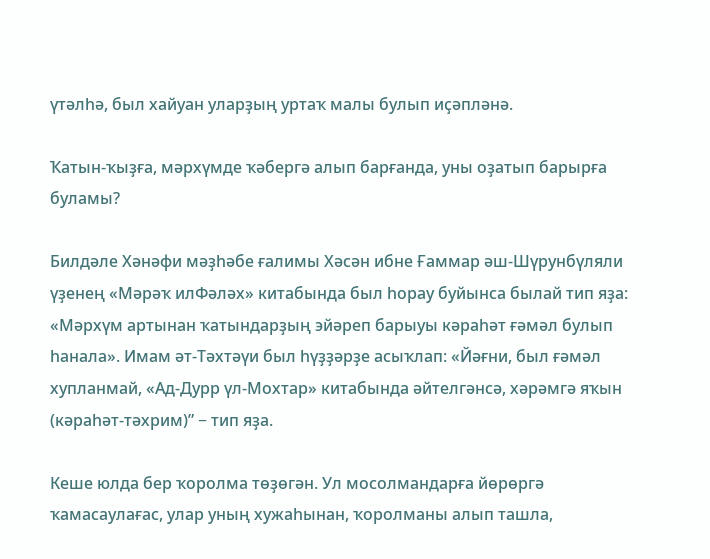үтәлһә, был хайуан уларҙың уртаҡ малы булып иҫәпләнә.

Ҡатын-ҡыҙға, мәрхүмде ҡәбергә алып барғанда, уны оҙатып барырға буламы?

Билдәле Хәнәфи мәҙһәбе ғалимы Хәсән ибне Ғаммар әш-Шүрунбүляли үҙенең «Мәрәҡ илФәләх» китабында был һорау буйынса былай тип яҙа: «Мәрхүм артынан ҡатындарҙың эйәреп барыуы кәраһәт ғәмәл булып һанала». Имам әт-Тәхтәүи был һүҙҙәрҙе асыҡлап: «Йәғни, был ғәмәл хупланмай, «Ад-Дурр үл-Мохтар» китабында әйтелгәнсә, хәрәмгә яҡын (кәраһәт-тәхрим)” − тип яҙа.

Кеше юлда бер ҡоролма төҙөгән. Ул мосолмандарға йөрөргә ҡамасаулағас, улар уның хужаһынан, ҡоролманы алып ташла,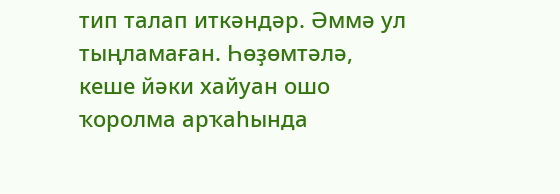тип талап иткәндәр. Әммә ул тыңламаған. Һөҙөмтәлә, кеше йәки хайуан ошо ҡоролма арҡаһында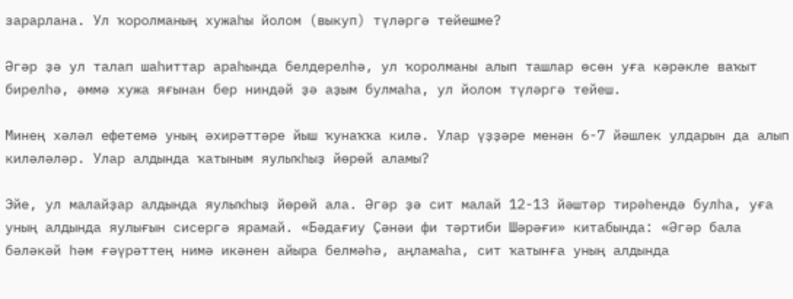зарарлана. Ул ҡоролманың хужаһы йолом (выкуп) түләргә тейешме?

Әгәр ҙә ул талап шаһиттар араһында белдерелһә, ул ҡоролманы алып ташлар өсөн уға кәрәкле ваҡыт бирелһә, әммә хужа яғынан бер ниндәй ҙә аҙым булмаһа, ул йолом түләргә тейеш.

Минең хәләл ефетемә уның әхирәттәре йыш ҡунаҡҡа килә. Улар үҙҙәре менән 6-7 йәшлек улдарын да алып киләләләр. Улар алдында ҡатыным яулыҡһыҙ йөрөй аламы?

Эйе, ул малайҙар алдында яулыҡһыҙ йөрөй ала. Әгәр ҙә сит малай 12-13 йәштәр тирәһендә булһа, уға уның алдында яулығын сисергә ярамай. «Бәдағиу Ҫәнәи фи тәртиби Шәрәғи» китабында: «Әгәр бала бәләкәй һәм ғәүрәттең нимә икәнен айыра белмәһә, аңламаһа, сит ҡатынға уның алдында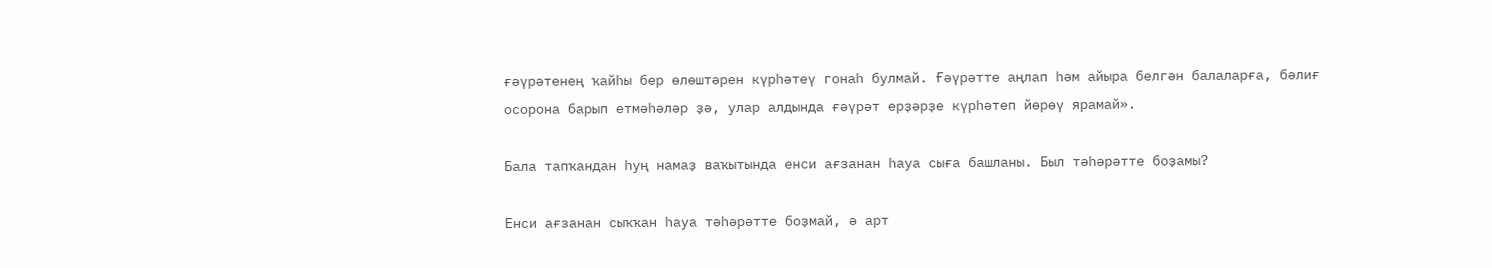ғәүрәтенең ҡайһы бер өлөштәрен күрһәтеү гонаһ булмай. Ғәүрәтте аңлап һәм айыра белгән балаларға, бәлиғ осорона барып етмәһәләр ҙә, улар алдында ғәүрәт ерҙәрҙе күрһәтеп йөрөү ярамай».

Бала тапҡандан һуң намаҙ ваҡытында енси ағзанан һауа сыға башланы. Был тәһәрәтте боҙамы?

Енси ағзанан сыҡҡан һауа тәһәрәтте боҙмай, ә арт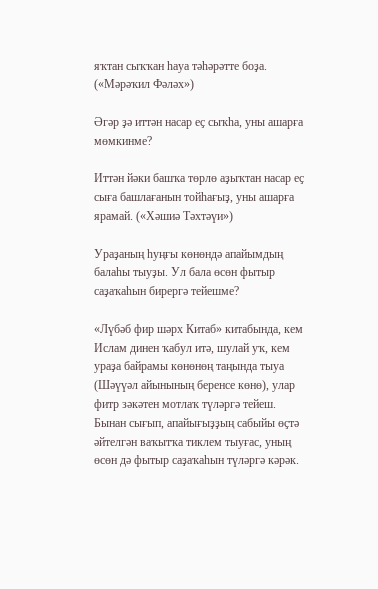яҡтан сыҡҡан һауа тәһәрәтте боҙа. («Мәрәҡил Фәләх»)

Әгәр ҙә иттән насар еҫ сыҡһа, уны ашарға мөмкинме?

Иттән йәки башҡа төрлө аҙыҡтан насар еҫ сыға башлағанын тойһағыҙ, уны ашарға ярамай. («Хәшиә Тәхтәүи»)

Ураҙаның һуңғы көнөндә апайымдың балаһы тыуҙы. Ул бала өсөн фытыр саҙаҡаһын бирергә тейешме?

«Лүбәб фир шәрх Китаб» китабында, кем Ислам динен ҡабул итә, шулай уҡ, кем ураҙа байрамы көнөнөң таңында тыуа (Шәүүәл айынының беренсе көнө), улар фитр зәкәтен мотлаҡ түләргә тейеш. Бынан сығып, апайығыҙҙың сабыйы өҫтә әйтелгән ваҡытҡа тиклем тыуғас, уның өсөн дә фытыр саҙаҡаһын түләргә кәрәк.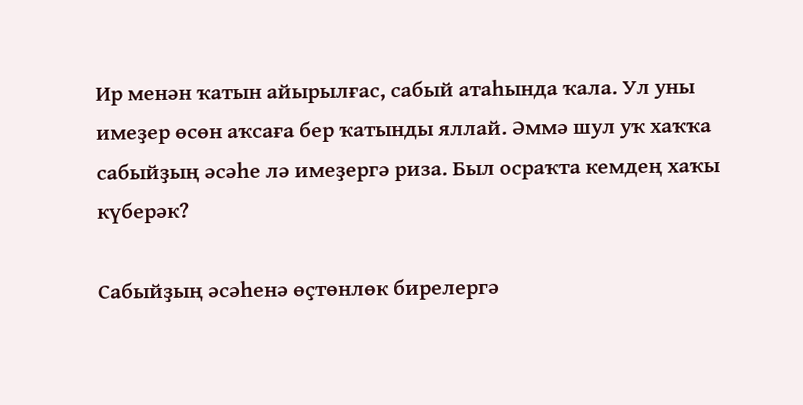Ир менән ҡатын айырылғас, сабый атаһында ҡала. Ул уны имеҙер өсөн аҡсаға бер ҡатынды яллай. Әммә шул уҡ хаҡҡа сабыйҙың әсәһе лә имеҙергә риза. Был осраҡта кемдең хаҡы күберәк?

Сабыйҙың әсәһенә өҫтөнлөк бирелергә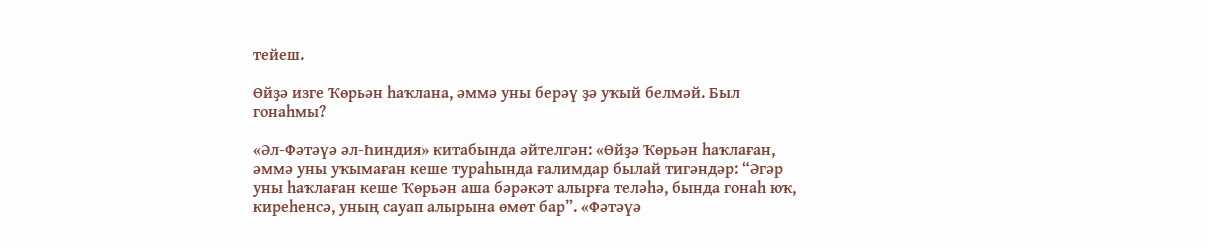тейеш.

Өйҙә изге Ҡөрьән һаҡлана, әммә уны берәү ҙә уҡый белмәй. Был гонаһмы?

«Әл-Фәтәүә әл-Һиндия» китабында әйтелгән: «Өйҙә Ҡөрьән һаҡлаған, әммә уны уҡымаған кеше тураһында ғалимдар былай тигәндәр: “Әгәр уны һаҡлаған кеше Ҡөрьән аша бәрәкәт алырға теләһә, бында гонаһ юҡ, киреһенсә, уның сауап алырына өмөт бар”. «Фәтәүә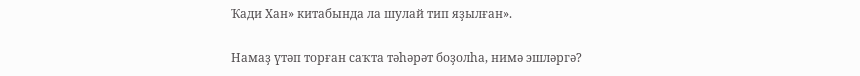Ҡади Хан» китабында ла шулай тип яҙылған».

Намаҙ үтәп торған саҡта тәһәрәт боҙолһа, нимә эшләргә?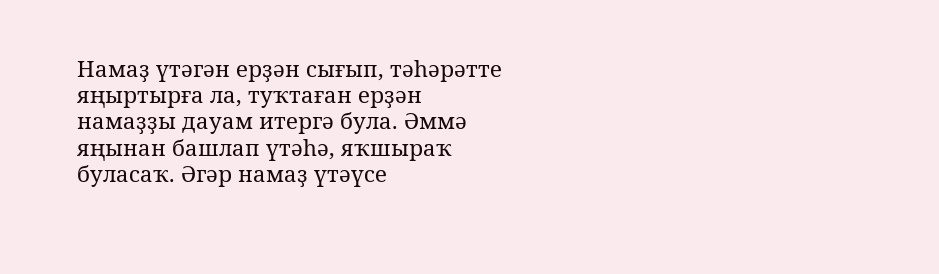Намаҙ үтәгән ерҙән сығып, тәһәрәтте яңыртырға ла, туҡтаған ерҙән намаҙҙы дауам итергә була. Әммә яңынан башлап үтәһә, яҡшыраҡ буласаҡ. Әгәр намаҙ үтәүсе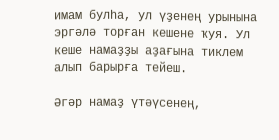имам булһа, ул үҙенең урынына эргәлә торған кешене ҡуя. Ул кеше намаҙҙы аҙағына тиклем алып барырға тейеш.

Әгәр намаҙ үтәүсенең,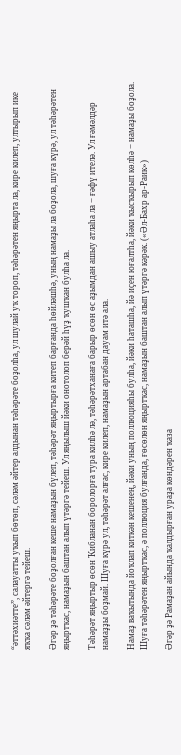“әттәхиәтте”, салауатты уҡып бөтөп, сәләм әйтер алдынан тәһәрәте боҙолһа, ул шулай уҡ тороп, тәһәрәтен яңырта ла, кире килеп, ултырып ике яҡҡа сәләм әйтергә тейеш.

Әгәр ҙә тәһәрәте боҙолған кеше намаҙын бүлеп, тәһәрәт яңыртырға китеп барғанда һөйләшһә, уның намаҙы ла боҙола, шуға күрә, ул тәһәрәтен яңыртҡас, намаҙын баштан алып үтәргә тейеш. Ул яңылыш йәки онотолоп берәй һүҙ ҡушҡан булһа ла.

Тәһәрәт яңыртыр өсөн Ҡибланан боролорға тура килһә лә, тәһәрәтханаға барыр өсөн өс аҙымдан ашыу атлаһа ла − ғәфү ителә. Ул ғәмәлдәр намаҙҙы боҙмай. Шуға күрә ул, тәһәрәт алғас, кире килеп, намаҙын артабан дауам итә ала.

Намаҙ ваҡытында йоҡлап киткән кешенең, йәки уның поллюцияһы булһа, йәки һаташһа, йә иҫен юғалтһа, йәки ҡысҡырып көлһә − намаҙы боҙола. Шуға тәһәрәтен яңыртҡас, ә поллюция булғанда, ғөсөлөн яңыртҡас, намаҙын баштан алып үтәргә кәрәк. («Әл-Бахр ар-Раик»)

Әгәр ҙә Рамаҙан айында ҡалдырған ураҙа көндәрен ҡаза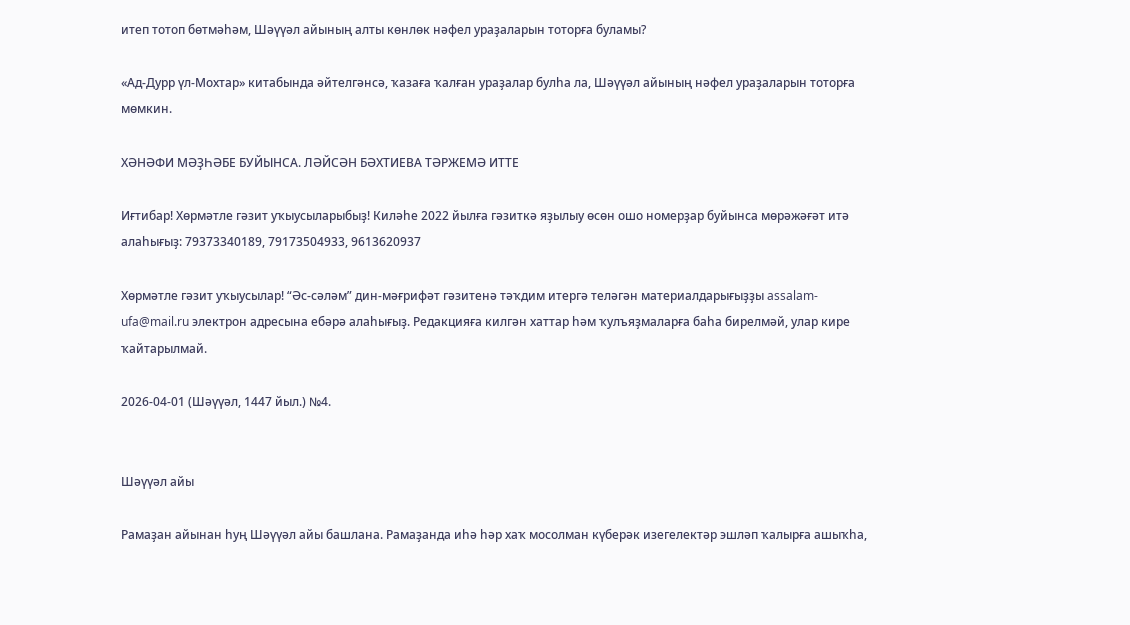итеп тотоп бөтмәһәм, Шәүүәл айының алты көнлөк нәфел ураҙаларын тоторға буламы?

«Ад-Дурр үл-Мохтар» китабында әйтелгәнсә, ҡазаға ҡалған ураҙалар булһа ла, Шәүүәл айының нәфел ураҙаларын тоторға мөмкин.

ХӘНӘФИ МӘҘҺӘБЕ БУЙЫНСА. ЛӘЙСӘН БӘХТИЕВА ТӘРЖЕМӘ ИТТЕ

Иғтибар! Хөрмәтле гәзит уҡыусыларыбыҙ! Киләһе 2022 йылға гәзиткә яҙылыу өсөн ошо номерҙар буйынса мөрәжәғәт итә алаһығыҙ: 79373340189, 79173504933, 9613620937

Хөрмәтле гәзит уҡыусылар! “Әс-сәләм” дин-мәғрифәт гәзитенә тәҡдим итергә теләгән материалдарығыҙҙы assalam-ufa@mail.ru электрон адресына ебәрә алаһығыҙ. Редакцияға килгән хаттар һәм ҡулъяҙмаларға баһа бирелмәй, улар кире ҡайтарылмай.

2026-04-01 (Шәүүәл, 1447 йыл.) №4.


Шәүүәл айы

Рамаҙан айынан һуң Шәүүәл айы башлана. Рамаҙанда иһә һәр хаҡ мосолман күберәк изегелектәр эшләп ҡалырға ашыҡһа,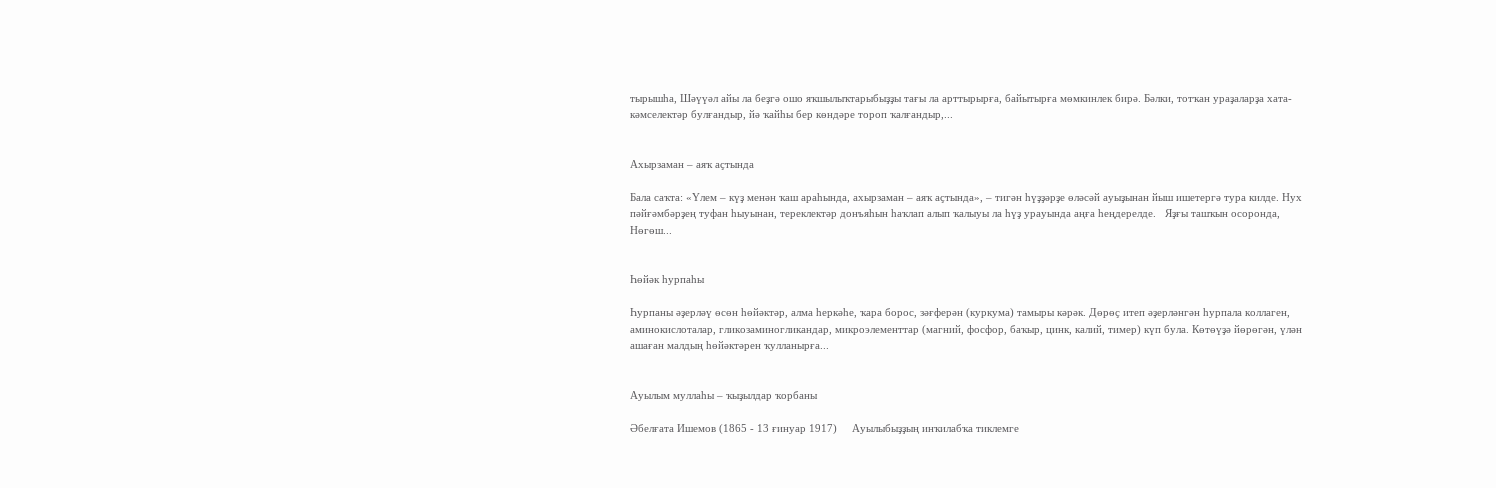тырышһа, Шәүүәл айы ла беҙгә ошо яҡшылыҡтарыбыҙҙы тағы ла арттырырға, байытырға мөмкинлек бирә. Бәлки, тотҡан ураҙаларҙа хата-кәмселектәр булғандыр, йә ҡайһы бер көндәре тороп ҡалғандыр,...


Ахырзаман – аяҡ аҫтында

Бала саҡта: «Үлем – күҙ менән ҡаш араһында, ахырзаман – аяҡ аҫтында», – тигән һүҙҙәрҙе өләсәй ауыҙынан йыш ишетергә тура килде. Нух пәйғәмбәрҙең туфан һыуынан, тереклектәр донъяһын һаҡлап алып ҡалыуы ла һүҙ урауында аңға һеңдерелде.   Яҙғы ташҡын осоронда, Нөгөш...


Һөйәк һурпаһы

Һурпаны әҙерләү өсөн һөйәктәр, алма һеркәһе, ҡара борос, зәғферән (куркума) тамыры кәрәк. Дөрөҫ итеп әҙерләнгән һурпала коллаген, аминокислоталар, гликозаминогликандар, микроэлементтар (магний, фосфор, баҡыр, цинк, калий, тимер) күп була. Көтөүҙә йөрөгән, үлән ашаған малдың һөйәктәрен ҡулланырға...


Ауылым муллаһы – ҡыҙылдар ҡорбаны

Әбелғата Ишемов (1865 - 13 ғинуар 1917)     Ауылыбыҙҙың инҡилабҡа тиклемге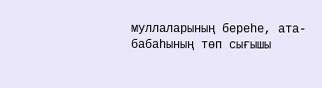муллаларының береһе, ата- бабаһының төп сығышы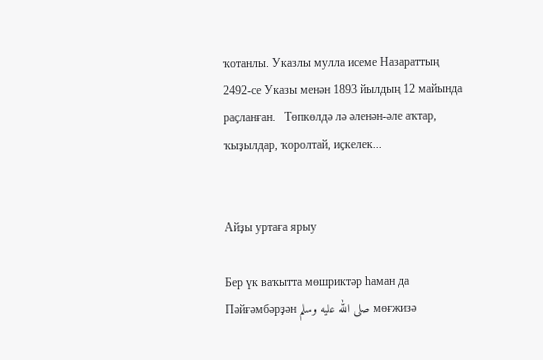ҡотанлы. Указлы мулла исеме Назараттың 2492-се Указы менән 1893 йылдың 12 майында раҫланған.   Төпкөлдә лә әленән-әле аҡтар, ҡыҙылдар, ҡоролтай, иҫкелек...


Айҙы уртаға ярыу

Бер үк ваҡытта мөшриктәр һаман да Пәйғәмбәрҙән صلى الله عليه وسلم мөғжизә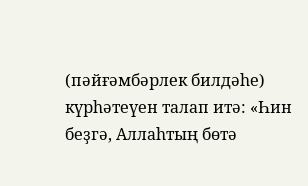(пәйғәмбәрлек билдәһе) күрһәтеүен талап итә: «Һин беҙгә, Аллаһтың бөтә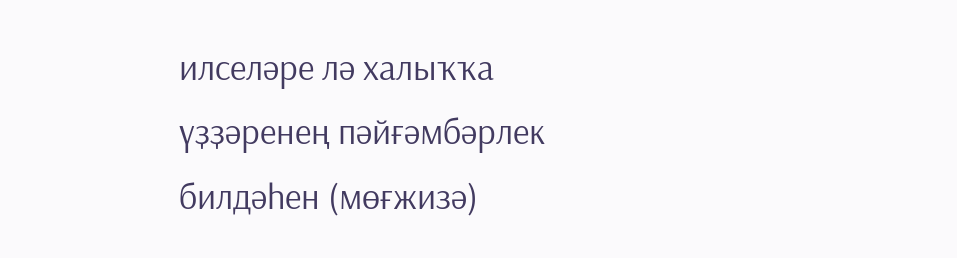илселәре лә халыҡҡа үҙҙәренең пәйғәмбәрлек билдәһен (мөғжизә)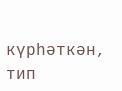күрһәткән, тип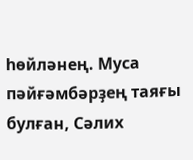һөйләнең. Муса пәйғәмбәрҙең таяғы булған, Сәлих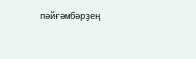пәйғәмбәрҙең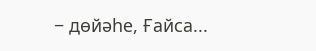− дөйәһе, Ғайса...